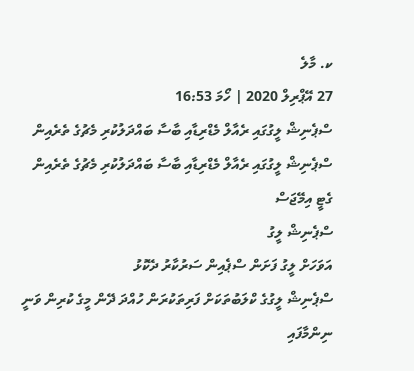ކ. މާލެ
27 އޭޕްރިލް 2020 | ހޯމަ 16:53
ސްޕެނިޝް ލީގުގައި ރެއާލް މެޑްރިޑާއި ބާސާ ބައްދަލުކުރި މެޗުގެ ތެރެއިން
ސްޕެނިޝް ލީގުގައި ރެއާލް މެޑްރިޑާއި ބާސާ ބައްދަލުކުރި މެޗުގެ ތެރެއިން
ގެޓީ އިމޭޖަސް
ސްޕެނިޝް ލީގު
އަވަހަށް ލީގު ފަށަން ސްޕެއިން ސަރުކާރު ދެކޮޅު
ސްޕެނިޝް ލީގުގެ ކްލަބުތަކަށް ފަރިތަކުރަން ހުއްދަ ދޭން މީގެ ކުރިން ވަނީ ނިންމާފައި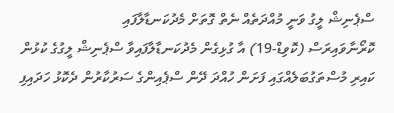ސްޕެނިޝް ލީގު ވަނީ މުއްދަތެއް ނެތް ގޮތަށް މެދުކަނޑާލާފައި
ކޮރޯނާވައިރަސް (ކޮވިޑް-19) އާ ގުޅިގެން މެދުކަނޑާލާފައިވާ ސްޕެނިޝް ލީގުގެ ކުޅުން ކައިރި މުސްތަގުބަލެއްގައި ފަށަން ހުއްދަ ދޭން ސްޕެއިންގެ ސަރުކާރުން ދެކޮޅު ހަދައިފި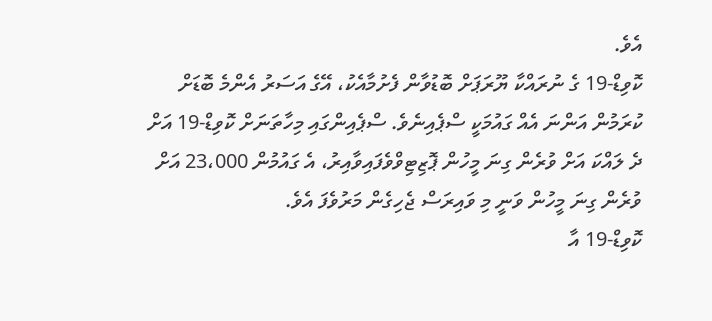އެވެ.
ކޮވިޑް-19 ގެ ނުރައްކާ ޔޫރަޕަށް ބޮޑުވާން ފެށުމާއެކު، އޭގެ އަސަރު އެންމެ ބޮޑަށް ކުރަމުން އަންނަ އެއް ގައުމަކީ ސްޕެއިނެވެ. ސްޕެއިންގައި މިހާތަނަށް ކޮވިޑް-19 އަށް ދެ ލައްކަ އަށް ވުރެން ގިނަ މީހުން ޕޮޒިޓިވްވެފައިވާއިރު، އެ ގައުމުން 23،000 އަށް ވުރެން ގިނަ މީހުން ވަނީ މި ވައިރަސް ޖެހިގެން މަރުވެފަ އެވެ.
ކޮވިޑް-19 އާ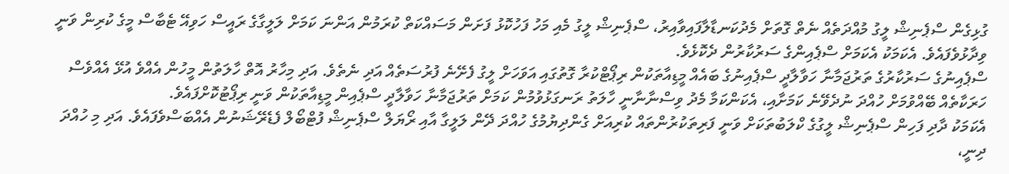ގުޅިގެން ސްޕެނިޝް ލީގު މުއްދަތެއް ނެތް ގޮތަށް މެދުކަނޑާލާފައިވާއިރު، ސްޕެނިޝް ލީގު މެއި މަހު ފަހުކޮޅު ފަށަން މަސައްކަތް ކުރަމުން އަންނަ ކަމަށް ލަލީގާގެ ރައީސް ހަވިއޭ ޓެބާސް މީގެ ކުރިން ވަނީ ވިދާޅުވެފައެވެ. އެކަމަކު އެކަމަށް ސްޕެއިންގެ ސަރުކާރުން ދެކޮޅެވެ.
ސްޕެއިނުގެ ސަރުކާރުގެ ތަރުޖަމާނާ ހަވާލާދީ ސްޕެއިނުގެ ބައެއް މީޑިއާތަކުން ރިޕޯޓްކުރާ ގޮތުގައި އަވަހަށް ލީގު ފެށޭނެ ފުރުސަތެއް އަދި ނެތެވެ. އަދި މިހާރު އޮތް ހާލަތުން މީހުން އެއްވެ އުޅޭ އެއްވެސް ހަރަކާތެއް ބޭއްވުމަށް ހުއްދަ ނުދެވޭނެ ކަމަށާއި، އެކަންކަމާ މެދު ވިސްނާނާނީ ހާލަތު ރަނގަޅުވުމުން ކަމަށް ތަރުޖަމާނާ ހަވާލާދީ ސްޕެއިން މީޑިއާތަކުން ވަނީ ރިޕޯޓުކޮށްފައެވެ.
އެކަމަކު ދާދި ފަހިން ސްޕެނިޝް ލީގުގެ ކްލަބުތަކަށް ވަނީ ފަރިތަކުރުންތައް ކުރިއަށް ގެންދިޔުމުގެ ހުއްދަ ދޭން ލަލީގާ އާއި ރޯޔަލް ސްޕެނިޝް ފުޓްބޯލް ފެޑެރޭޝަނުން އެއްބަސްވެފައެވެ. އަދި މި ހުއްދަ ދިނީ،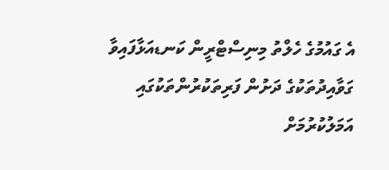އެ ގައުމުގެ ހެލްތު މިނިސްޓްރީން ކަނޑއަޅާފައިވާ ގަވާއިދުތަކުގެ ދަށުން ފަރިތަކުރުންތަކުގައި އަމަލުކުރުމަށް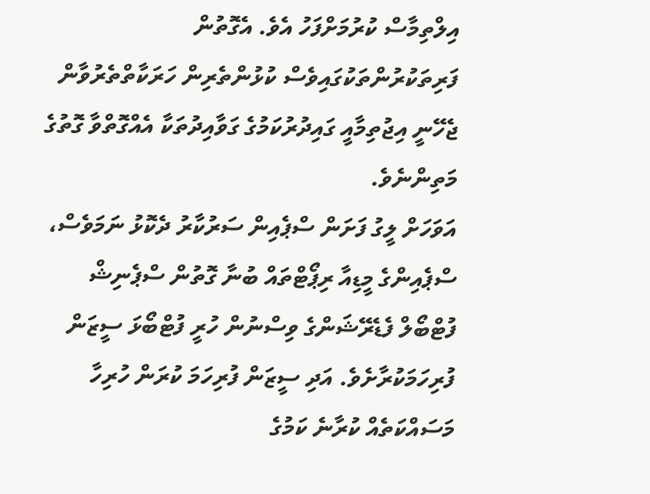އިލްތިމާސް ކުރުމަށްފަހު އެވެ. އެގޮތުން ފަރިތަކުރުންތަކުގައިވެސް ކުޅުންތެރިން ހަރަކާތްތެރުވާން ޖެހޭނީ އިޖުތިމާއީ ގައިދުރުކަމުގެ ގަވާއިދުތަކާ އެއްގޮތްވާ ގޮތުގެ މަތިންނެވެ.
އަވަހަށް ލީގު ފަށަން ސްޕެއިން ސަރުކާރު ދެކޮޅު ނަމަވެސް، ސްޕެއިންގެ މީޑިއާ ރިޕޯޓްތައް ބުނާ ގޮތުން ސްޕެނިޝް ފުޓްބޯލް ފެޑެރޭޝަންގެ ވިސްނުން ހުރީ ފުޓްބޯޅަ ސީޒަން ފުރިހަމަކުރާށެވެ. އަދި ސީޒަން ފުރިހަމަ ކުރަން ހުރިހާ މަސައްކަތެއް ކުރާނެ ކަމުގެ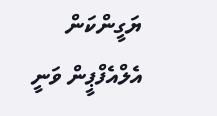ޔަގީންކަން އެލްއެފްޕީން ވަނީ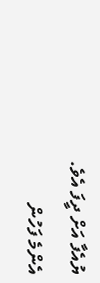ޔުއެފާ އަށް ދީފަ އެވެ.
އެންމެ ފަހުން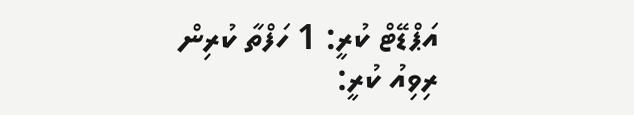އަޕްޑޭޓް ކުރީ: 1 ހަފްތާ ކުރިން
ރިވިއު ކުރީ: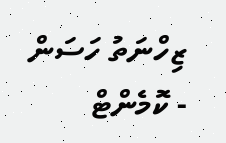ޒިހްނަތު ހަސަން
- ކޮމެންޓް